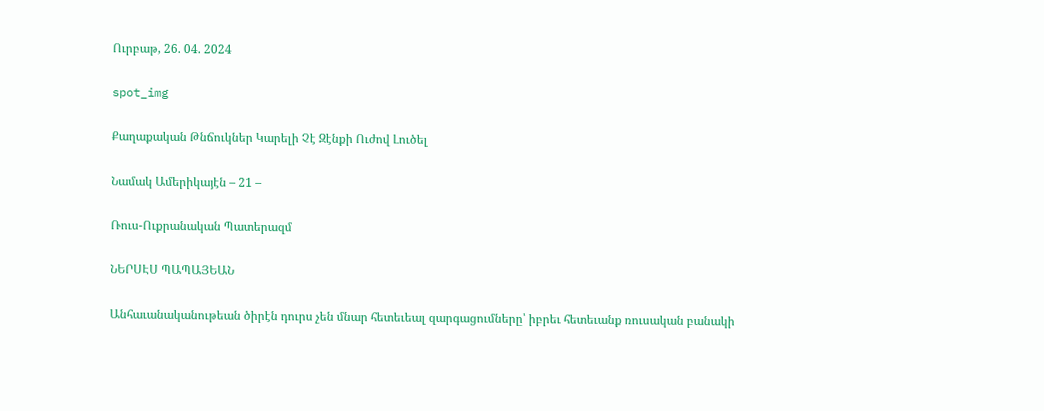Ուրբաթ, 26. 04. 2024

spot_img

Քաղաքական Թնճուկներ Կարելի Չէ Զէնքի Ուժով Լուծել

Նամակ Ամերիկայէն – 21 –

Ռուս-Ուքրանական Պատերազմ

ՆԵՐՍԷՍ ՊԱՊԱՅԵԱՆ

Անհաւանականութեան ծիրէն դուրս չեն մնար հետեւեալ զարգացումները՝ իբրեւ հետեւանք ռուսական բանակի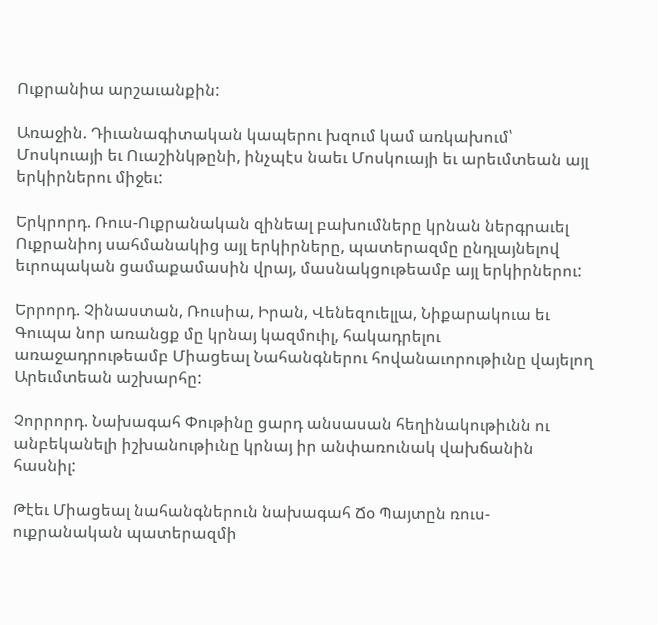Ուքրանիա արշաւանքին:

Առաջին. Դիւանագիտական կապերու խզում կամ առկախում՝ Մոսկուայի եւ Ուաշինկթընի, ինչպէս նաեւ Մոսկուայի եւ արեւմտեան այլ երկիրներու միջեւ:

Երկրորդ. Ռուս-Ուքրանական զինեալ բախումները կրնան ներգրաւել Ուքրանիոյ սահմանակից այլ երկիրները, պատերազմը ընդլայնելով եւրոպական ցամաքամասին վրայ, մասնակցութեամբ այլ երկիրներու:

Երրորդ. Չինաստան, Ռուսիա, Իրան, Վենեզուելլա, Նիքարակուա եւ Գուպա նոր առանցք մը կրնայ կազմուիլ, հակադրելու առաջադրութեամբ Միացեալ Նահանգներու հովանաւորութիւնը վայելող Արեւմտեան աշխարհը:

Չորրորդ. Նախագահ Փութինը ցարդ անսասան հեղինակութիւնն ու անբեկանելի իշխանութիւնը կրնայ իր անփառունակ վախճանին հասնիլ:

Թէեւ Միացեալ նահանգներուն նախագահ Ճօ Պայտըն ռուս-ուքրանական պատերազմի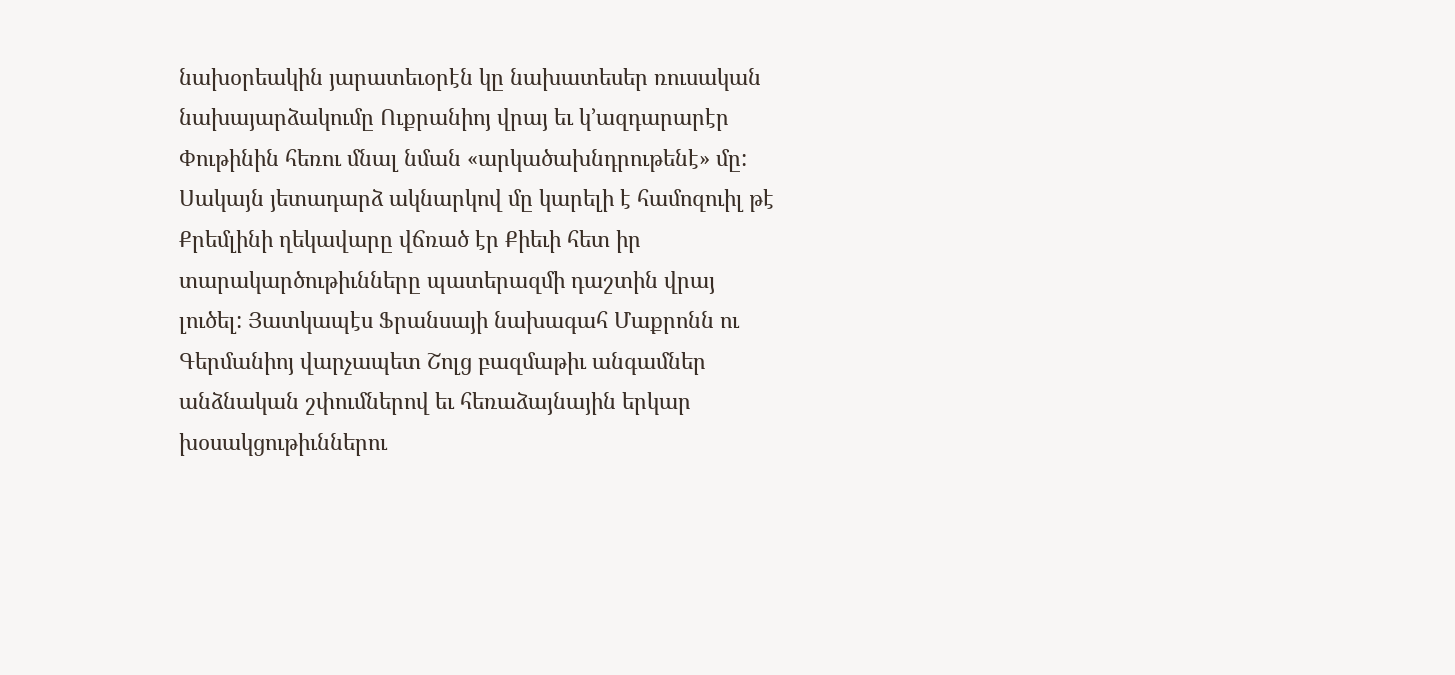նախօրեակին յարատեւօրէն կը նախատեսեր ռուսական նախայարձակումը Ուքրանիոյ վրայ եւ կ’ազդարարէր Փութինին հեռու մնալ նման «արկածախնդրութենէ» մը: Սակայն յետադարձ ակնարկով մը կարելի է համոզուիլ թէ Քրեմլինի ղեկավարը վճռած էր Քիեւի հետ իր տարակարծութիւնները պատերազմի դաշտին վրայ լուծել: Յատկապէս Ֆրանսայի նախագահ Մաքրոնն ու Գերմանիոյ վարչապետ Շոլց բազմաթիւ անգամներ անձնական շփումներով եւ հեռաձայնային երկար խօսակցութիւններու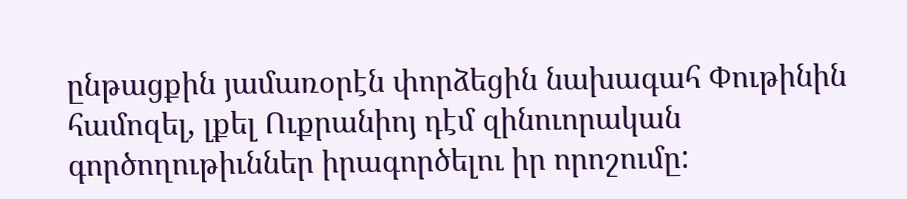ընթացքին յամառօրէն փորձեցին նախագահ Փութինին համոզել, լքել Ուքրանիոյ դէմ զինուորական գործողութիւններ իրագործելու իր որոշումը: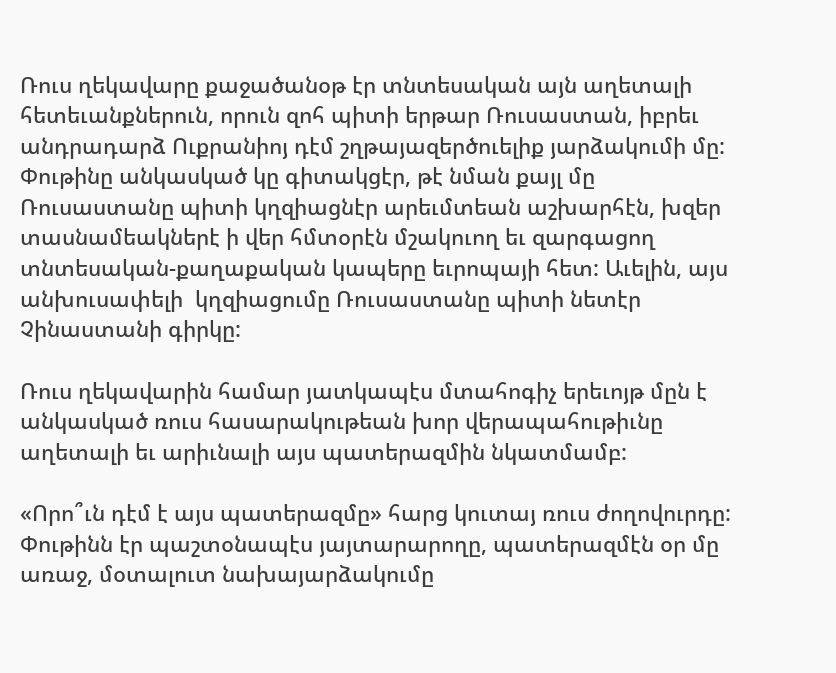Ռուս ղեկավարը քաջածանօթ էր տնտեսական այն աղետալի հետեւանքներուն, որուն զոհ պիտի երթար Ռուսաստան, իբրեւ անդրադարձ Ուքրանիոյ դէմ շղթայազերծուելիք յարձակումի մը: Փութինը անկասկած կը գիտակցէր, թէ նման քայլ մը Ռուսաստանը պիտի կղզիացնէր արեւմտեան աշխարհէն, խզեր տասնամեակներէ ի վեր հմտօրէն մշակուող եւ զարգացող տնտեսական-քաղաքական կապերը եւրոպայի հետ: Աւելին, այս անխուսափելի  կղզիացումը Ռուսաստանը պիտի նետէր Չինաստանի գիրկը:

Ռուս ղեկավարին համար յատկապէս մտահոգիչ երեւոյթ մըն է անկասկած ռուս հասարակութեան խոր վերապահութիւնը աղետալի եւ արիւնալի այս պատերազմին նկատմամբ:

«Որո՞ւն դէմ է այս պատերազմը» հարց կուտայ ռուս ժողովուրդը: Փութինն էր պաշտօնապէս յայտարարողը, պատերազմէն օր մը առաջ, մօտալուտ նախայարձակումը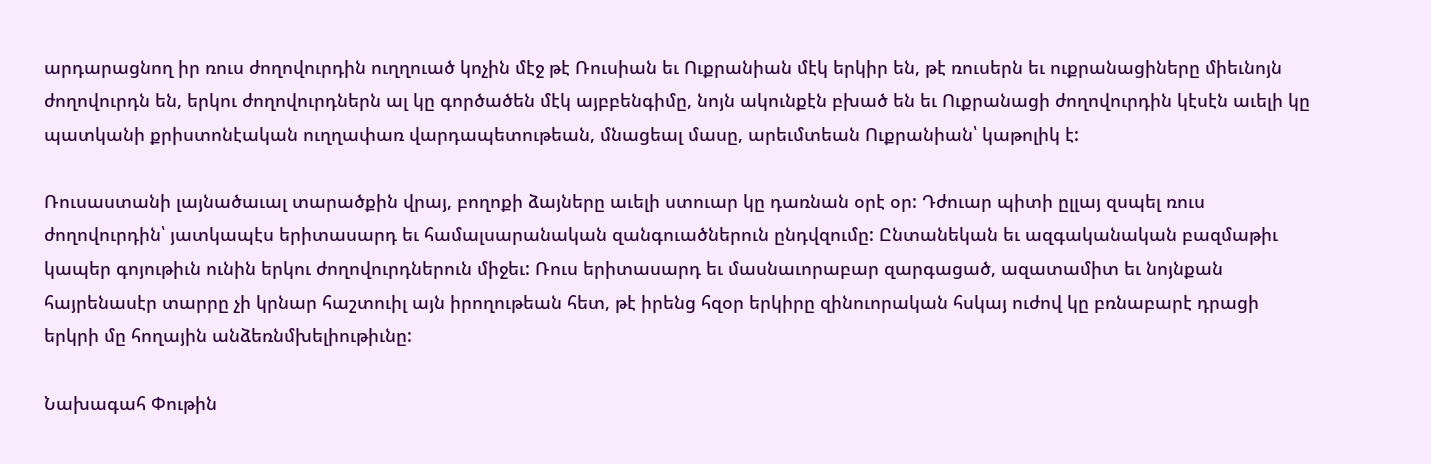արդարացնող իր ռուս ժողովուրդին ուղղուած կոչին մէջ թէ Ռուսիան եւ Ուքրանիան մէկ երկիր են, թէ ռուսերն եւ ուքրանացիները միեւնոյն ժողովուրդն են, երկու ժողովուրդներն ալ կը գործածեն մէկ այբբենգիմը, նոյն ակունքէն բխած են եւ Ուքրանացի ժողովուրդին կէսէն աւելի կը պատկանի քրիստոնէական ուղղափառ վարդապետութեան, մնացեալ մասը, արեւմտեան Ուքրանիան՝ կաթոլիկ է:

Ռուսաստանի լայնածաւալ տարածքին վրայ, բողոքի ձայները աւելի ստուար կը դառնան օրէ օր: Դժուար պիտի ըլլայ զսպել ռուս ժողովուրդին՝ յատկապէս երիտասարդ եւ համալսարանական զանգուածներուն ընդվզումը: Ընտանեկան եւ ազգականական բազմաթիւ կապեր գոյութիւն ունին երկու ժողովուրդներուն միջեւ: Ռուս երիտասարդ եւ մասնաւորաբար զարգացած, ազատամիտ եւ նոյնքան հայրենասէր տարրը չի կրնար հաշտուիլ այն իրողութեան հետ, թէ իրենց հզօր երկիրը զինուորական հսկայ ուժով կը բռնաբարէ դրացի երկրի մը հողային անձեռնմխելիութիւնը:

Նախագահ Փութին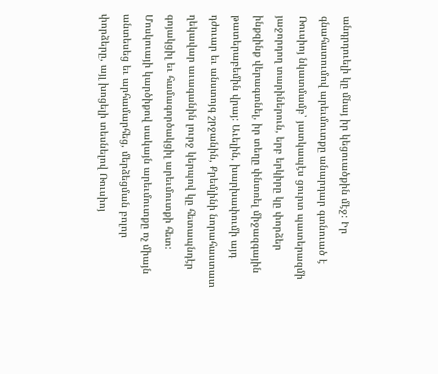անդրդուելի կը մնայ իր կեցուածքին մէջ: Իր գնահատումով արեւմուտքը անարդար գտնուած է Ռուսիոյ նկատմամբ՝ յատկապէս ցուրտ պատերազմի յաջորդող տարիներուն, երբ երկիրը կը փորձեր ինքզինք վերագտնել, իր տեղը փնտռել միջազգային թատերաբեմին վրայ: Աւելին, խարխափումի այդ դժուար եւ անստոյգ շրջանին, Քրեմլինի նորահաստատ ղեկավար աւագանին լուրջ կերպով կը հետապնդէր գոյակցիլ եւ համագործակցիլ արեւմուտքի հետ: Մոսկուայի կարծիքով սակայն արեւմուտքը ոչ միայն անտեսեց եւ արհամարհեց, մերձեցման բոլոր փորձերը, այլ խոցելի տեսնելով Ռուսիոյ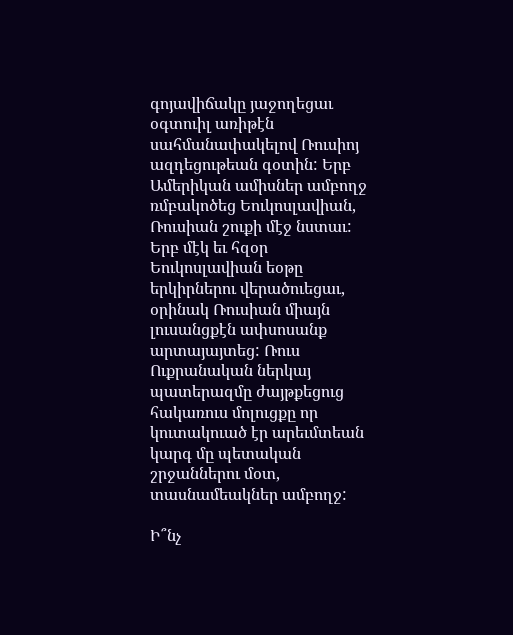գոյավիճակը յաջողեցաւ օգտուիլ առիթէն սահմանափակելով Ռուսիոյ ազդեցութեան գօտին: Երբ Ամերիկան ամիսներ ամբողջ ռմբակոծեց Եուկոսլավիան, Ռուսիան շուքի մէջ նստաւ: Երբ մէկ եւ հզօր Եուկոսլավիան եօթը երկիրներու վերածուեցաւ, օրինակ Ռուսիան միայն լուսանցքէն ափսոսանք արտայայտեց: Ռուս Ուքրանական ներկայ պատերազմը ժայթքեցուց հակառուս մոլուցքը որ կուտակուած էր արեւմտեան կարգ մը պետական շրջաններու մօտ, տասնամեակներ ամբողջ:

Ի՞նչ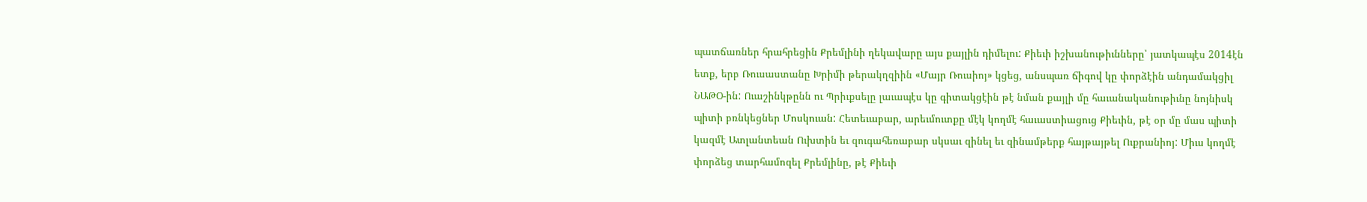պատճառներ հրահրեցին Քրեմլինի ղեկավարը այս քայլին դիմելու: Քիեւի իշխանութիւնները՝ յատկապէս 2014էն ետք, երբ Ռուսաստանը Խրիմի թերակղզիին «Մայր Ռուսիոյ» կցեց, անսպառ ճիգով կը փորձէին անդամակցիլ ՆԱԹՕ-ին: Ուաշինկթընն ու Պրիւքսելը լաւապէս կը գիտակցէին թէ նման քայլի մը հաւանականութիւնը նոյնիսկ պիտի բռնկեցներ Մոսկուան: Հետեւաբար, արեւմուտքը մէկ կողմէ հաւաստիացուց Քիեւին, թէ օր մը մաս պիտի կազմէ Ատլանտեան Ուխտին եւ զուգահեռաբար սկսաւ զինել եւ զինամթերք հայթայթել Ուքրանիոյ: Միւս կողմէ փորձեց տարհամոզել Քրեմլինը, թէ Քիեւի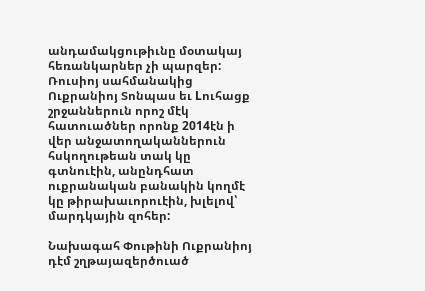անդամակցութիւնը մօտակայ հեռանկարներ չի պարզեր: Ռուսիոյ սահմանակից Ուքրանիոյ Տոնպաս եւ Lուհացք շրջաններուն որոշ մէկ հատուածներ որոնք 2014էն ի վեր անջատողականներուն հսկողութեան տակ կը գտնուէին, անընդհատ ուքրանական բանակին կողմէ կը թիրախաւորուէին, խլելով՝ մարդկային զոհեր:

Նախագահ Փութինի Ուքրանիոյ դէմ շղթայազերծուած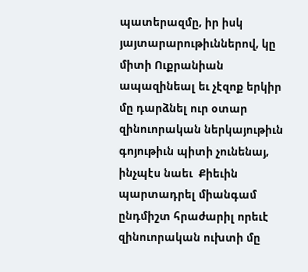պատերազմը, իր իսկ յայտարարութիւններով, կը միտի Ուքրանիան ապազինեալ եւ չէզոք երկիր մը դարձնել ուր օտար զինուորական ներկայութիւն գոյութիւն պիտի չունենայ, ինչպէս նաեւ  Քիեւին պարտադրել միանգամ ընդմիշտ հրաժարիլ որեւէ զինուորական ուխտի մը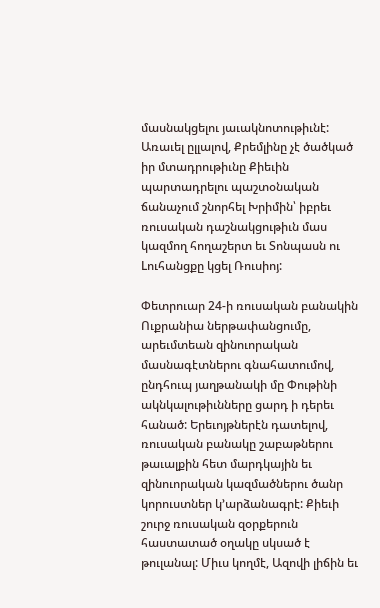մասնակցելու յաւակնոտութիւնէ: Առաւել ըլլալով, Քրեմլինը չէ ծածկած իր մտադրութիւնը Քիեւին պարտադրելու պաշտօնական ճանաչում շնորհել Խրիմին՝ իբրեւ ռուսական դաշնակցութիւն մաս կազմող հողաշերտ եւ Տոնպասն ու Lուհանցքը կցել Ռուսիոյ:

Փետրուար 24-ի ռուսական բանակին Ուքրանիա ներթափանցումը, արեւմտեան զինուորական մասնագէտներու գնահատումով, ընդհուպ յաղթանակի մը Փութինի ակնկալութիւնները ցարդ ի դերեւ հանած: Երեւոյթներէն դատելով, ռուսական բանակը շաբաթներու թաւալքին հետ մարդկային եւ զինուորական կազմածներու ծանր կորուստներ կ’արձանագրէ: Քիեւի շուրջ ռուսական զօրքերուն հաստատած օղակը սկսած է թուլանալ: Միւս կողմէ, Ազովի լիճին եւ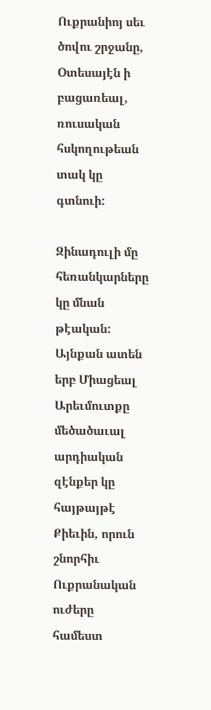Ուքրանիոյ սեւ ծովու շրջանը, Օտեսայէն ի բացառեալ, ռուսական հսկողութեան տակ կը գտնուի:

Զինադուլի մը հեռանկարները կը մնան թէական: Այնքան ատեն երբ Միացեալ Արեւմուտքը մեծածաւալ արդիական զէնքեր կը հայթայթէ Քիեւին, որուն շնորհիւ Ուքրանական ուժերը համեստ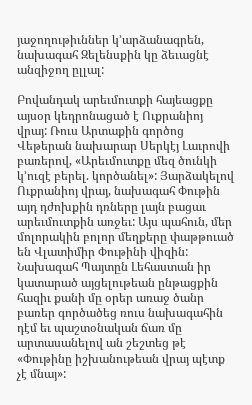յաջողութիւններ կ’արձանագրեն, նախագահ Զելենսքին կը ձեւացնէ անզիջող ըլլալ:

Բովանդակ արեւմուտքի հայեացքը այսօր կեդրոնացած է Ուքրանիոյ վրայ: Ռուս Արտաքին գործոց Վեթերան նախարար Սերկէյ Լաւրովի բառերով, «Արեւմուտքը մեզ ծունկի կ’ուզէ բերել. կործանել»: Յարձակելով Ուքրանիոյ վրայ, նախագահ Փութին այդ դժոխքին դռները լայն բացաւ արեւմուտքին առջեւ: Այս պահուն, մեր մոլորակին բոլոր մեղքերը փաթթուած են Վլատիմիր Փութինի վիզին: Նախագահ Պայտըն Լեհաստան իր կատարած այցելութեան ընթացքին հազիւ քանի մը օրեր առաջ ծանր բառեր գործածեց ռուս նախագահին դէմ եւ պաշտօնական ճառ մը արտասանելով ան շեշտեց թէ «Փութինը իշխանութեան վրայ պէտք չէ մնայ»: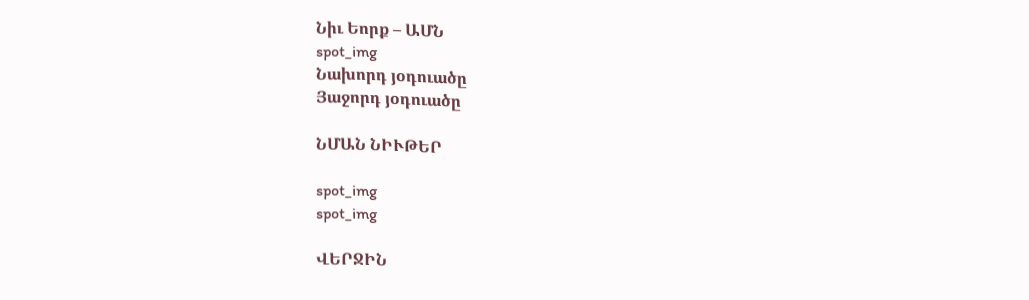Նիւ Եորք – ԱՄՆ
spot_img
Նախորդ յօդուածը
Յաջորդ յօդուածը

ՆՄԱՆ ՆԻՒԹԵՐ

spot_img
spot_img

ՎԵՐՋԻՆ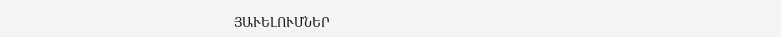ՅԱՒԵԼՈՒՄՆԵՐ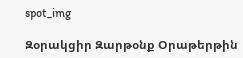spot_img

Զօրակցիր Զարթօնք Օրաթերթին